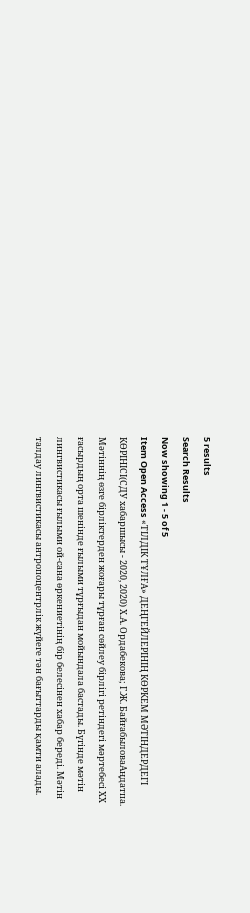5 results
Search Results
Now showing 1 - 5 of 5
Item Open Access «ТІЛДІК ТҰЛҒА» ДЕҢГЕЙЛЕРІНІҢ КӨРКЕМ МӘТІНДЕРДЕГІ КӨРІНІСІ(СДУ хабаршысы - 2020, 2020) Х.А. Ордабекова; Г.Ж. БайғабыловаАңдатпа. Мәтіннің өзге бірліктерден жоғары тұрған сөйлеу бірлігі ретіндегі мәртебесі ХХ ғасырдың орта шенінде ғылыми тұрғыдан мойындала бастады. Бүгінде мәтін лингвистикасы ғылыми ой-сана өркениетінің бір белесінен хабар береді. Мәтін талдау лингвистикасы антропоцентрлік жүйеге тән бағыттарды қамти алады.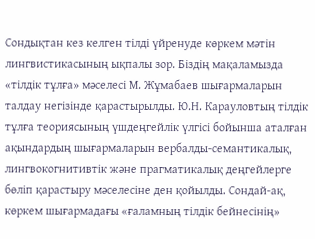Сондықтан кез келген тілді үйренуде көркем мәтін лингвистикасының ықпалы зор. Біздің мақаламызда «тілдік тұлға» мәселесі М. Жұмабаев шығармаларын талдау негізінде қарастырылды. Ю.Н. Карауловтың тілдік тұлға теориясының үшдеңгейлік үлгісі бойынша аталған ақындардың шығармаларын вербалды-семантикалық, лингвокогнитивтік және прагматикалық деңгейлерге бөліп қарастыру мәселесіне ден қойылды. Сондай-ақ, көркем шығармадағы «ғаламның тілдік бейнесінің»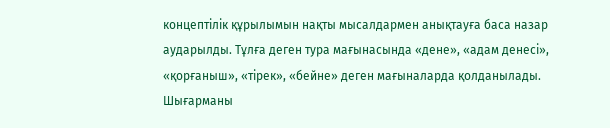концептілік құрылымын нақты мысалдармен анықтауға баса назар аударылды. Тұлға деген тура мағынасында «дене», «адам денесі», «қорғаныш», «тірек», «бейне» деген мағыналарда қолданылады. Шығарманы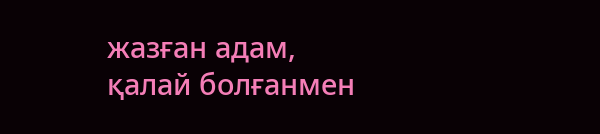жазған адам, қалай болғанмен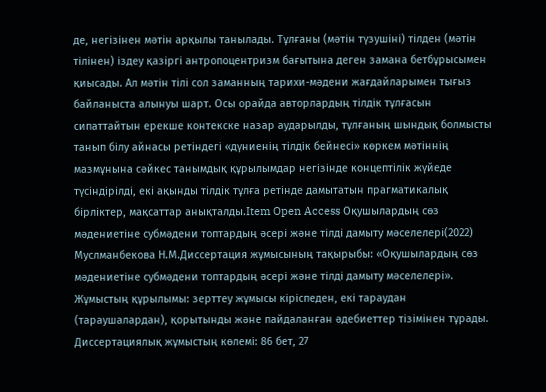де, негізінен мәтін арқылы танылады. Тұлғаны (мәтін түзушіні) тілден (мәтін тілінен) іздеу қазіргі антропоцентризм бағытына деген замана бетбұрысымен қиысады. Ал мәтін тілі сол заманның тарихи-мәдени жағдайларымен тығыз байланыста алынуы шарт. Осы орайда авторлардың тілдік тұлғасын сипаттайтын ерекше контекске назар аударылды, тұлғаның шындық болмысты танып білу айнасы ретіндегі «дүниенің тілдік бейнесі» көркем мәтіннің мазмұнына сәйкес танымдық құрылымдар негізінде концептілік жүйеде түсіндірілді, екі ақынды тілдік тұлға ретінде дамытатын прагматикалық бірліктер, мақсаттар анықталды.Item Open Access Оқушылардың сөз мәдениетіне субмәдени топтардың әсері және тілді дамыту мәселелері(2022) Муслманбекова Н.М.Диссертация жұмысының тақырыбы: «Оқушылардың сөз мәдениетіне субмәдени топтардың әсері және тілді дамыту мәселелері». Жұмыстың құрылымы: зерттеу жұмысы кіріспеден, екі тараудан (тараушалардан), қорытынды және пайдаланған әдебиеттер тізімінен тұрады. Диссертациялық жұмыстың көлемі: 86 бет, 27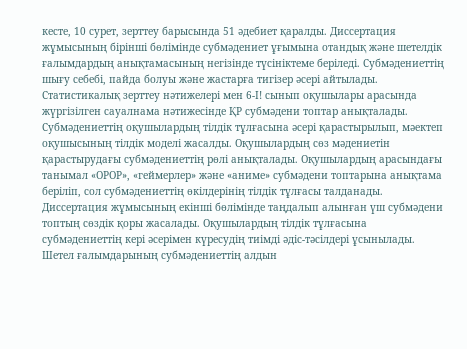кесте, 10 сурет, зерттеу барысында 51 әдебиет қаралды. Диссертация жұмысының бірінші бөлімінде субмәдениет ұғымына отандық және шетелдік ғалымдардың анықтамасының негізінде түсініктеме беріледі. Субмәдениеттің шығу себебі, пайда болуы және жастарға тигізер әсері айтылады. Статистикалық зерттеу нәтижелері мен 6-І! сынып оқушылары арасында жүргізілген сауалнама нәтижесінде ҚР субмәдени топтар анықталады. Субмәдениеттің оқушылардың тілдік тұлғасына әсері қарастырылып, мәектеп оқушысының тілдік моделі жасалды. Оқушылардың сөз мәдениетін қарастырудағы субмәдениеттің рөлі анықталады. Оқушылардың арасындағы танымал «ОРОР», «геймерлер» және «аниме» субмәдени топтарына анықтама беріліп, сол субмәдениеттің өкілдерінің тілдік тұлғасы талданады. Диссертация жұмысының екінші бөлімінде таңдалып алынған үш субмәдени топтың сөздік қоры жасалады. Оқушылардың тілдік тұлғасына субмәдениеттің кері әсерімен күресудің тиімді әдіс-тәсілдері ұсынылады. Шетел ғалымдарының субмәдениеттің алдын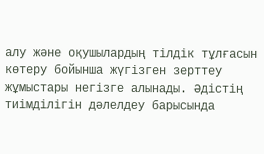алу және оқушылардың тілдік тұлғасын көтеру бойынша жүгізген зерттеу жұмыстары негізге алынады. Әдістің тиімділігін дәлелдеу барысында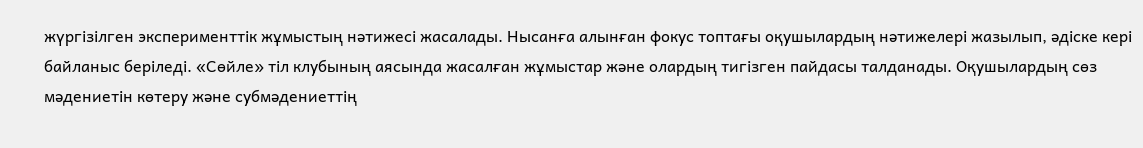жүргізілген эксперименттік жұмыстың нәтижесі жасалады. Нысанға алынған фокус топтағы оқушылардың нәтижелері жазылып, әдіске кері байланыс беріледі. «Сөйле» тіл клубының аясында жасалған жұмыстар және олардың тигізген пайдасы талданады. Оқушылардың сөз мәдениетін көтеру және субмәдениеттің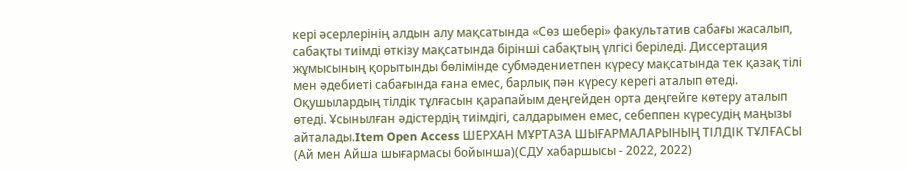кері әсерлерінің алдын алу мақсатында «Сөз шебері» факультатив сабағы жасалып, сабақты тиімді өткізу мақсатында бірінші сабақтың үлгісі беріледі. Диссертация жұмысының қорытынды бөлімінде субмәдениетпен күресу мақсатында тек қазақ тілі мен әдебиеті сабағында ғана емес, барлық пән күресу керегі аталып өтеді. Оқушылардың тілдік тұлғасын қарапайым деңгейден орта деңгейге көтеру аталып өтеді. Ұсынылған әдістердің тиімдігі, салдарымен емес, себеппен күресудің маңызы айталады.Item Open Access ШЕРХАН МҰРТАЗА ШЫҒАРМАЛАРЫНЫҢ ТІЛДІК ТҰЛҒАСЫ (Ай мен Айша шығармасы бойынша)(СДУ хабаршысы - 2022, 2022)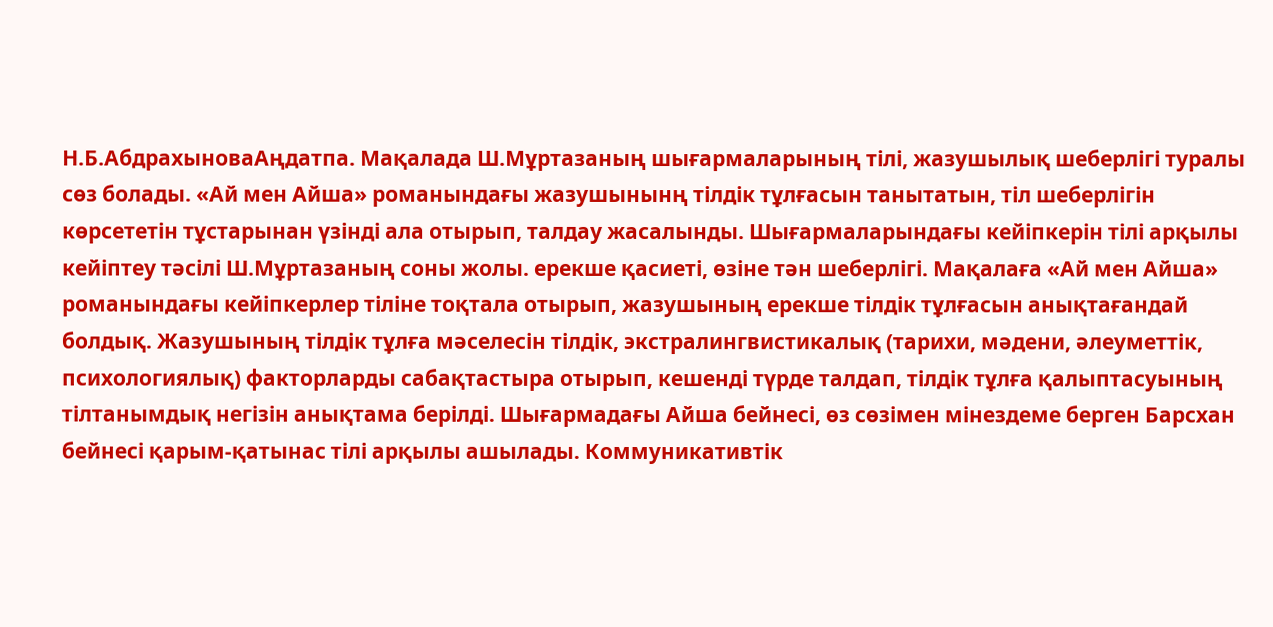Н.Б.АбдрахыноваАңдатпа. Мақалада Ш.Мұртазаның шығармаларының тілі, жазушылық шеберлігі туралы сөз болады. «Ай мен Айша» романындағы жазушынынң тілдік тұлғасын танытатын, тіл шеберлігін көрсететін тұстарынан үзінді ала отырып, талдау жасалынды. Шығармаларындағы кейіпкерін тілі арқылы кейіптеу тәсілі Ш.Мұртазаның соны жолы. ерекше қасиеті, өзіне тән шеберлігі. Мақалаға «Ай мен Айша» романындағы кейіпкерлер тіліне тоқтала отырып, жазушының ерекше тілдік тұлғасын анықтағандай болдық. Жазушының тілдік тұлға мәселесін тілдік, экстралингвистикалық (тарихи, мәдени, әлеуметтік, психологиялық) факторларды сабақтастыра отырып, кешенді түрде талдап, тілдік тұлға қалыптасуының тілтанымдық негізін анықтама берілді. Шығармадағы Айша бейнесі, өз сөзімен мінездеме берген Барсхан бейнесі қарым-қатынас тілі арқылы ашылады. Коммуникативтік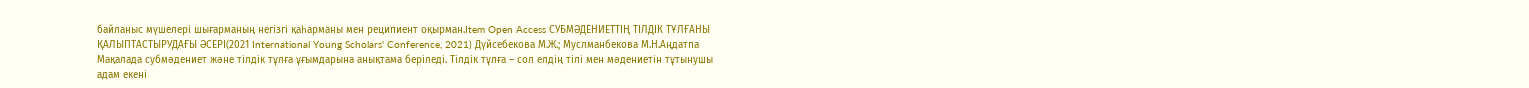байланыс мүшелері шығарманың негізгі қаһарманы мен реципиент оқырман.Item Open Access СУБМӘДЕНИЕТТІҢ ТІЛДІК ТҰЛҒАНЫ ҚАЛЫПТАСТЫРУДАҒЫ ӘСЕРІ(2021 International Young Scholars' Conference, 2021) Дүйсебекова М.Ж.; Муслманбекова М.Н.Аңдатпа Мақалада субмәдениет және тілдік тұлға ұғымдарына анықтама беріледі. Тілдік тұлға – сол елдің тілі мен мәдениетін тұтынушы адам екені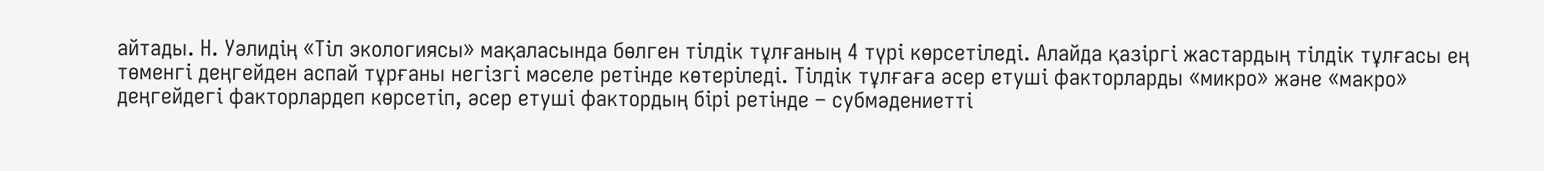айтады. Н. Уәлидің «Тіл экологиясы» мақаласында бөлген тілдік тұлғаның 4 түрі көрсетіледі. Алайда қазіргі жастардың тілдік тұлғасы ең төменгі деңгейден аспай тұрғаны негізгі мәселе ретінде көтеріледі. Тілдік тұлғаға әсер етуші факторларды «микро» және «макро» деңгейдегі факторлардеп көрсетіп, әсер етуші фактордың бірі ретінде – субмәдениетті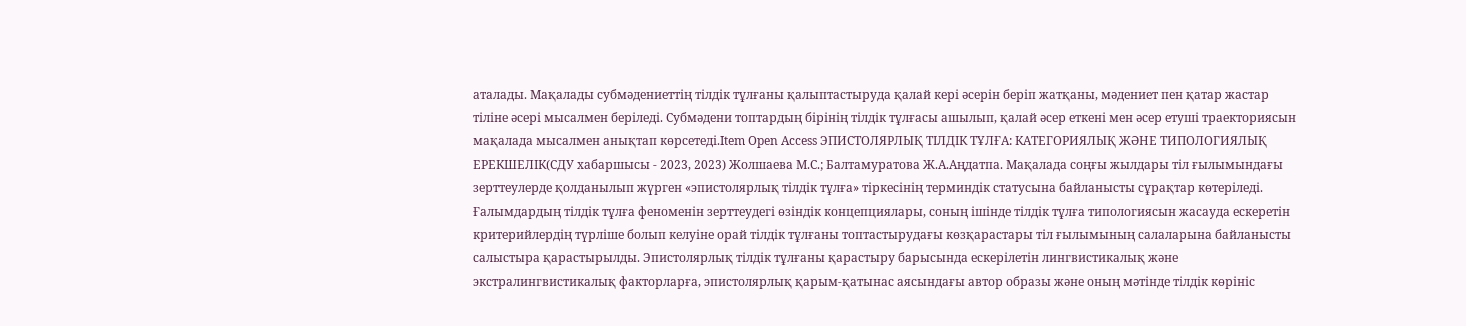аталады. Мақалады субмәдениеттің тілдік тұлғаны қалыптастыруда қалай кері әсерін беріп жатқаны, мәдениет пен қатар жастар тіліне әсері мысалмен беріледі. Субмәдени топтардың бірінің тілдік тұлғасы ашылып, қалай әсер еткені мен әсер етуші траекториясын мақалада мысалмен анықтап көрсетеді.Item Open Access ЭПИСТОЛЯРЛЫҚ ТІЛДІК ТҰЛҒА: КАТЕГОРИЯЛЫҚ ЖӘНЕ ТИПОЛОГИЯЛЫҚ ЕРЕКШЕЛІК(СДУ хабаршысы - 2023, 2023) Жолшаева М.С.; Балтамуратова Ж.А.Аңдатпа. Мақалада соңғы жылдары тіл ғылымындағы зерттеулерде қолданылып жүрген «эпистолярлық тілдік тұлға» тіркесінің терминдік статусына байланысты сұрақтар көтеріледі. Ғалымдардың тілдік тұлға феноменін зерттеудегі өзіндік концепциялары, соның ішінде тілдік тұлға типологиясын жасауда ескеретін критерийлердің түрліше болып келуіне орай тілдік тұлғаны топтастырудағы көзқарастары тіл ғылымының салаларына байланысты салыстыра қарастырылды. Эпистолярлық тілдік тұлғаны қарастыру барысында ескерілетін лингвистикалық және экстралингвистикалық факторларға, эпистолярлық қарым-қатынас аясындағы автор образы және оның мәтінде тілдік көрініс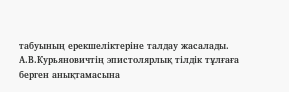табуының ерекшеліктеріне талдау жасалады. А.В.Курьяновичтің эпистолярлық тілдік тұлғаға берген анықтамасына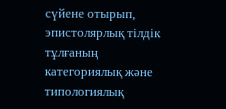сүйене отырып, эпистолярлық тілдік тұлғаның категориялық және типологиялық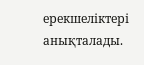ерекшеліктері анықталады.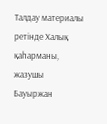Талдау материалы ретінде Халық қаһарманы, жазушы Бауыржан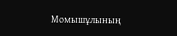Момышұлының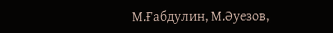М.Ғабдулин, М.Әуезов,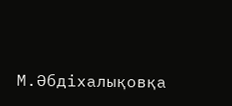М.Әбдіхалықовқа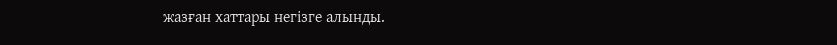жазған хаттары негізге алынды.